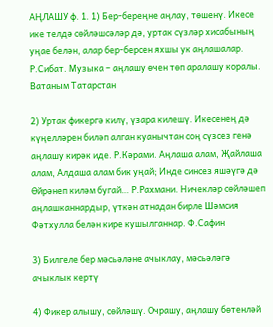АҢЛАШУ ф. 1. 1) Бер-береңне аңлау, төшенү. Икесе ике телдә сөйләшсәләр дә, уртак сүзләр хисабының уңае белән, алар бер-берсен яхшы ук аңлашалар. Р.Сибат. Музыка – аңлашу өчен төп аралашу коралы. Ватаным Татарстан

2) Уртак фикергә килү, үзара килешү. Икесенең дә күңелләрен биләп алган куанычтан соң сүзсез генә аңлашу кирәк иде. Р.Кәрами. Аңлаша алам, Җайлаша алам, Алдаша алам бик уңай; Инде синсез яшәүгә дә Өйрәнеп киләм бугай… Р.Рахмани. Ничекләр сөйләшеп аңлашканнардыр, үткән атнадан бирле Шәмсия Фәтхулла белән кире кушылганнар. Ф.Сафин

3) Билгеле бер мәсьәләне ачыклау, мәсьәләгә ачыклык кертү

4) Фикер алышу, сөйләшү. Очрашу, аңлашу бөтенләй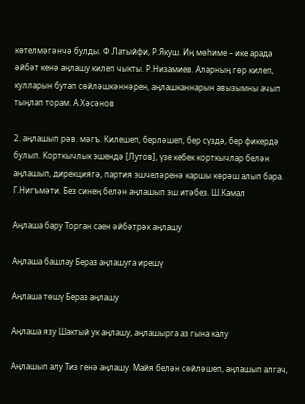көтелмәгәнчә булды. Ф.Латыйфи, Р.Якуш. Иң мөһиме – ике арада әйбәт кенә аңлашу килеп чыкты. Р.Низамиев. Аларның гөр килеп, кулларын бутап сөйләшкәннәрен, аңлашканнарын авызымны ачып тыңлап торам. А.Хәсәнов

2. аңлашып рәв. мәгъ. Килешеп, берләшеп, бер сүздә, бер фикердә булып. Корткычлык эшендә [Лутов], үзе кебек корткычлар белән аңлашып, дирекциягә, партия эшчеләренә каршы көрәш алып бара. Г.Нигъмәти. Без синең белән аңлашып эш итәбез. Ш.Камал

Аңлаша бару Торган саен әйбәтрәк аңлашу

Аңлаша башлау Бераз аңлашуга ирешү

Аңлаша төшү Бераз аңлашу

Аңлаша язу Шактый ук аңлашу, аңлашырга аз гына калу

Аңлашып алу Тиз генә аңлашу. Майя белән сөйләшеп, аңлашып алгач,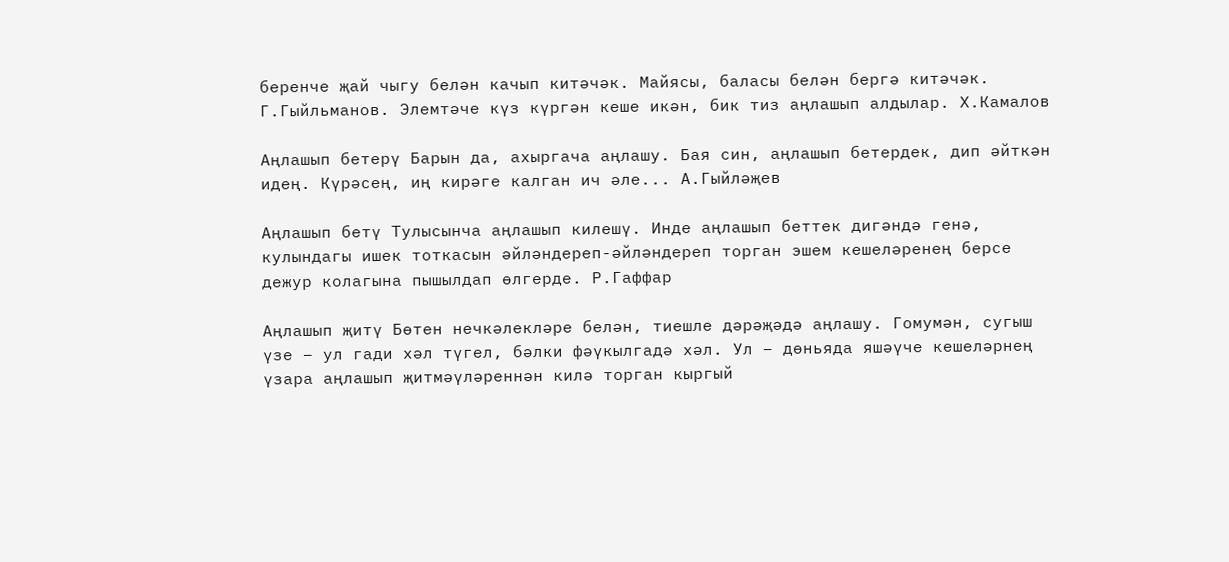беренче җай чыгу белән качып китәчәк. Майясы, баласы белән бергә китәчәк. Г.Гыйльманов. Элемтәче күз күргән кеше икән, бик тиз аңлашып алдылар. Х.Камалов

Аңлашып бетерү Барын да, ахыргача аңлашу. Бая син, аңлашып бетердек, дип әйткән идең. Күрәсең, иң кирәге калган ич әле... А.Гыйләҗев

Аңлашып бетү Тулысынча аңлашып килешү. Инде аңлашып беттек дигәндә генә, кулындагы ишек тоткасын әйләндереп-әйләндереп торган эшем кешеләренең берсе дежур колагына пышылдап өлгерде. Р.Гаффар

Аңлашып җитү Бөтен нечкәлекләре белән, тиешле дәрәҗәдә аңлашу. Гомумән, сугыш үзе – ул гади хәл түгел, бәлки фәүкылгадә хәл. Ул – дөньяда яшәүче кешеләрнең үзара аңлашып җитмәүләреннән килә торган кыргый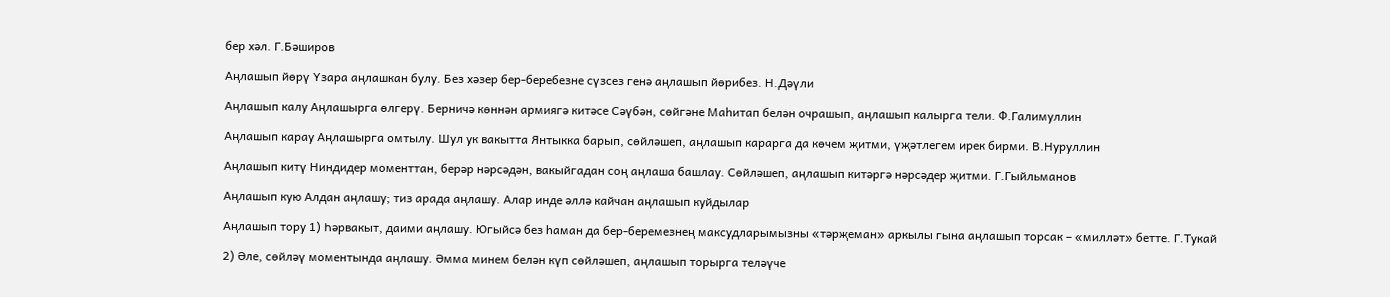бер хәл. Г.Бәширов

Аңлашып йөрү Үзара аңлашкан булу. Без хәзер бер-беребезне сүзсез генә аңлашып йөрибез. Н.Дәүли

Аңлашып калу Аңлашырга өлгерү. Берничә көннән армиягә китәсе Сәүбән, сөйгәне Маһитап белән очрашып, аңлашып калырга тели. Ф.Галимуллин

Аңлашып карау Аңлашырга омтылу. Шул ук вакытта Янтыкка барып, сөйләшеп, аңлашып карарга да көчем җитми, үҗәтлегем ирек бирми. В.Нуруллин

Аңлашып китү Ниндидер моменттан, берәр нәрсәдән, вакыйгадан соң аңлаша башлау. Сөйләшеп, аңлашып китәргә нәрсәдер җитми. Г.Гыйльманов

Аңлашып кую Алдан аңлашу; тиз арада аңлашу. Алар инде әллә кайчан аңлашып куйдылар

Аңлашып тору 1) Һәрвакыт, даими аңлашу. Югыйсә без һаман да бер-беремезнең максудларымызны «тәрҗеман» аркылы гына аңлашып торсак – «милләт» бетте. Г.Тукай

2) Әле, сөйләү моментында аңлашу. Әмма минем белән күп сөйләшеп, аңлашып торырга теләүче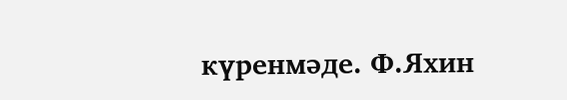күренмәде. Ф.Яхин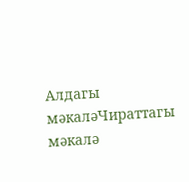Алдагы мәкаләЧираттагы мәкалә